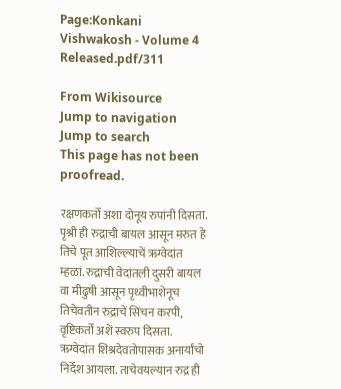Page:Konkani Vishwakosh - Volume 4 Released.pdf/311

From Wikisource
Jump to navigation Jump to search
This page has not been proofread.

रक्षणकर्तो अशा दोनूय रुपांनी दिसता. पृश्री ही रुद्राची बायल आसून मरुत हे तिचे पूत आशिल्ल्याचें ऋग्वेदांत म्हळां. रुद्राची वेदांतली दुसरी बायल वा मीढुषी आसून पृथ्वीभाशेनूच तिचेवतीन रुद्राचें सिंचन करपी, वृष्टिकर्तो अशें स्वरुप दिसता. ऋग्वेदांत शिश्रदेवतोपासक अनार्यांचो निर्देश आयला. ताचेवयल्यान रुद्र ही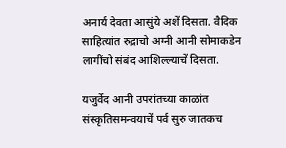अनार्य देवता आसुंये अशें दिसता. वैदिक साहित्यांत रुद्राचो अग्नी आनी सोमाकडेन लागींचो संबंद आशिल्ल्याचें दिसता.

यजुर्वेद आनी उपरांतच्या काळांत संस्कृतिसमन्वयाचें पर्व सुरु जातकच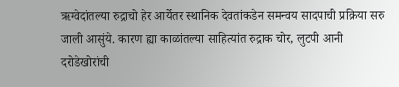ऋग्वेदांतल्या रुद्राचो हेर आर्येतर स्थानिक देवतांकडेन समन्वय सादपाची प्रक्रिया सरु जाली आसुंये. कारण ह्या काळांतल्या साहित्यांत रुद्राक चोर, लुटपी आनी दरोडेखोरांची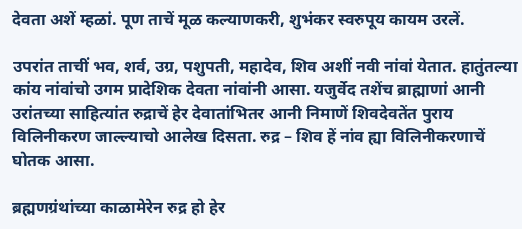देवता अशें म्हळां. पूण ताचें मूळ कल्याणकरी, शुभंकर स्वरुपूय कायम उरलें.

उपरांत ताचीं भव, शर्व, उग्र, पशुपती, महादेव, शिव अशीं नवी नांवां येतात. हातुंतल्या कांय नांवांचो उगम प्रादेशिक देवता नांवांनी आसा. यजुर्वेद तशेंच ब्राह्माणां आनी उरांतच्या साहित्यांत रुद्राचें हेर देवातांभितर आनी निमाणें शिवदेवतेंत पुराय विलिनीकरण जाल्ल्याचो आलेख दिसता. रुद्र – शिव हें नांव ह्या विलिनीकरणाचें घोतक आसा.

ब्रह्मणग्रंथांच्या काळामेरेन रुद्र हो हेर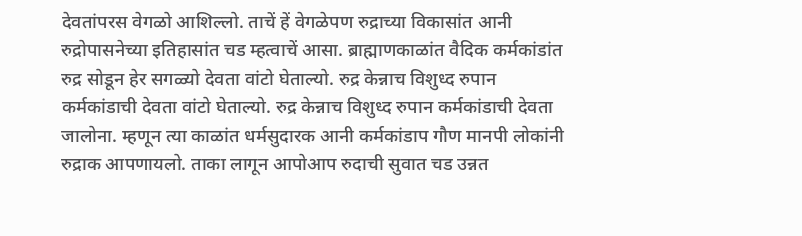देवतांपरस वेगळो आशिल्लो. ताचें हें वेगळेपण रुद्राच्या विकासांत आनी रुद्रोपासनेच्या इतिहासांत चड म्हत्वाचें आसा. ब्राह्माणकाळांत वैदिक कर्मकांडांत रुद्र सोडून हेर सगळ्यो देवता वांटो घेताल्यो. रुद्र केन्नाच विशुध्द रुपान कर्मकांडाची देवता वांटो घेताल्यो. रुद्र केन्नाच विशुध्द रुपान कर्मकांडाची देवता जालोना. म्हणून त्या काळांत धर्मसुदारक आनी कर्मकांडाप गौण मानपी लोकांनी रुद्राक आपणायलो. ताका लागून आपोआप रुदाची सुवात चड उन्नत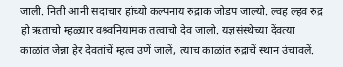जाली. निती आनी सदाचार हांच्यो कल्पनाय रुद्राक जोडप जाल्यो. ल्वह ल्हव रुद्र हो ऋताचो म्हळ्यार वश्र्वनियामक तत्वाचो देव जालो. यज्ञसंस्थेच्या देंवत्या काळांत जेन्ना हेर देवतांचें म्हत्व उणें जालें, त्याच काळांत रुद्राचें स्थान उंचावलें.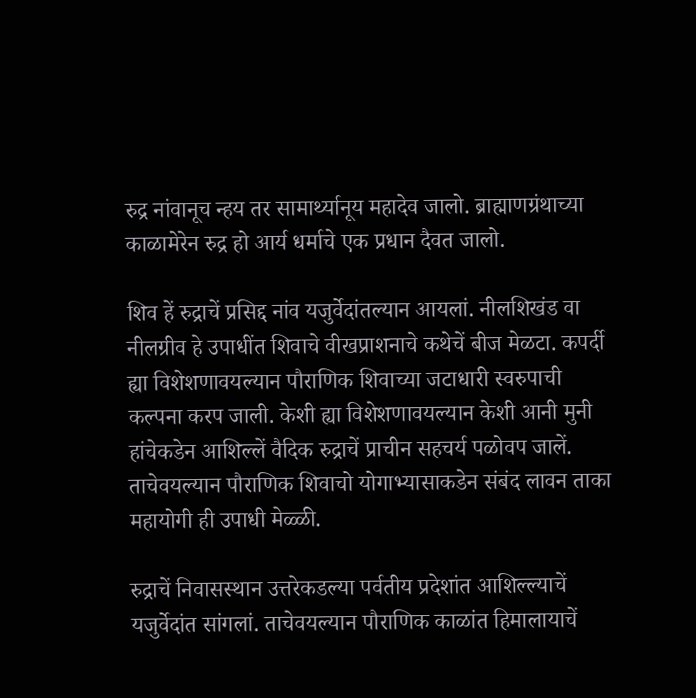रुद्र नांवानूच न्हय तर सामार्थ्यानूय महादेव जालो. ब्राह्माणग्रंथाच्या काळामेरेन रुद्र हो आर्य धर्माचे एक प्रधान दैवत जालो.

शिव हें रुद्राचें प्रसिद्द नांव यजुर्वेदांतल्यान आयलां. नीलशिखंड वा नीलग्रीव हे उपाधींत शिवाचे वीखप्राशनाचे कथेचें बीज मेळटा. कपर्दी ह्या विशेशणावयल्यान पौराणिक शिवाच्या जटाधारी स्वरुपाची कल्पना करप जाली. केशी ह्या विशेशणावयल्यान केशी आनी मुनी हांचेकडेन आशिल्लें वैदिक रुद्राचें प्राचीन सहचर्य पळोवप जालें. ताचेवयल्यान पौराणिक शिवाचो योगाभ्यासाकडेन संबंद लावन ताका महायोगी ही उपाधी मेळ्ळी.

रुद्राचें निवासस्थान उत्तरेकडल्या पर्वतीय प्रदेशांत आशिल्ल्याचें यजुर्वेदांत सांगलां. ताचेवयल्यान पौराणिक काळांत हिमालायाचें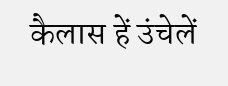कैलास हें उंचेलें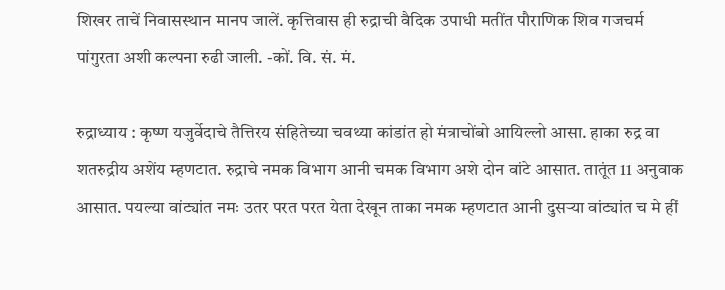शिखर ताचें निवासस्थान मानप जालें. कृत्तिवास ही रुद्राची वैदिक उपाधी मतींत पौराणिक शिव गजचर्म पांगुरता अशी कल्पना रुढी जाली. -कों. वि. सं. मं.

रुद्राध्याय : कृष्ण यजुर्वेदाचे तैत्तिरय संहितेच्या चवथ्या कांडांत हो मंत्राचोंबो आयिल्लो आसा. हाका रुद्र वा शतरुद्रीय अशेंय म्हणटात. रुद्राचे नमक विभाग आनी चमक विभाग अशे दोन वांटे आसात. तातूंत 11 अनुवाक आसात. पयल्या वांट्यांत नमः उतर परत परत येता देखून ताका नमक म्हणटात आनी दुसऱ्या वांट्यांत च मे हीं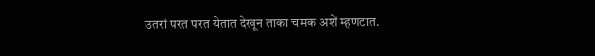उतरां परत परत येतात देखून ताका चमक अशें म्हणटात.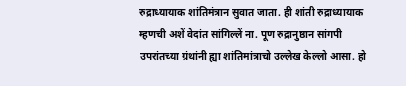रुद्राध्यायाक शांतिमंत्रान सुवात जाता. ही शांती रुद्राध्यायाक म्हणची अशें वेदांत सांगिल्लें ना. पूण रुद्रानुष्ठान सांगपी उपरांतच्या ग्रंथांनी ह्या शांतिमांत्राचो उल्लेख केल्लो आसा. हो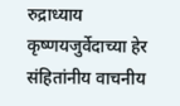रुद्राध्याय कृष्णयजुर्वेदाच्या हेर संहितांनीय वाचनीय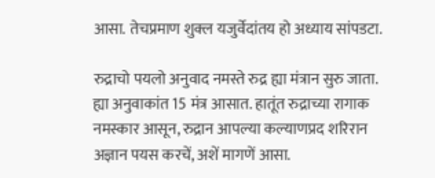आसा. तेचप्रमाण शुक्ल यजुर्वेदांतय हो अध्याय सांपडटा.

रुद्राचो पयलो अनुवाद नमस्ते रुद्र ह्या मंत्रान सुरु जाता. ह्या अनुवाकांत 15 मंत्र आसात. हातूंत रुद्राच्या रागाक नमस्कार आसून, रुद्रान आपल्या कल्याणप्रद शरिरान अज्ञान पयस करचें, अशें मागणें आसा.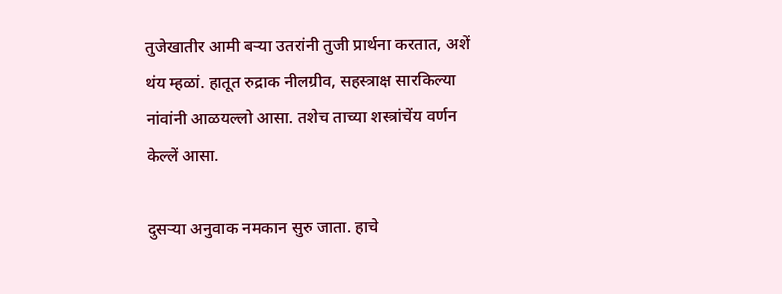तुजेखातीर आमी बऱ्या उतरांनी तुजी प्रार्थना करतात, अशें थंय म्हळां. हातूत रुद्राक नीलग्रीव, सहस्त्राक्ष सारकिल्या नांवांनी आळयल्लो आसा. तशेच ताच्या शस्त्रांचेंय वर्णन केल्लें आसा.

दुसऱ्या अनुवाक नमकान सुरु जाता. हाचे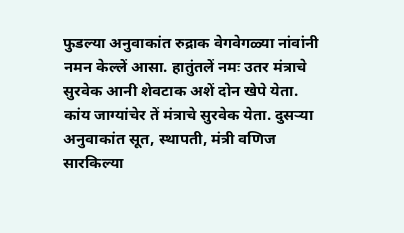फुडल्या अनुवाकांत रुद्राक वेगवेगळ्या नांवांनी नमन केल्लें आसा. हातुंतलें नमः उतर मंत्राचे सुरवेक आनी शेवटाक अशें दोन खेपे येता. कांय जाग्यांचेर तें मंत्राचे सुरवेक येता. दुसऱ्या अनुवाकांत सूत, स्थापती, मंत्री वणिज सारकिल्या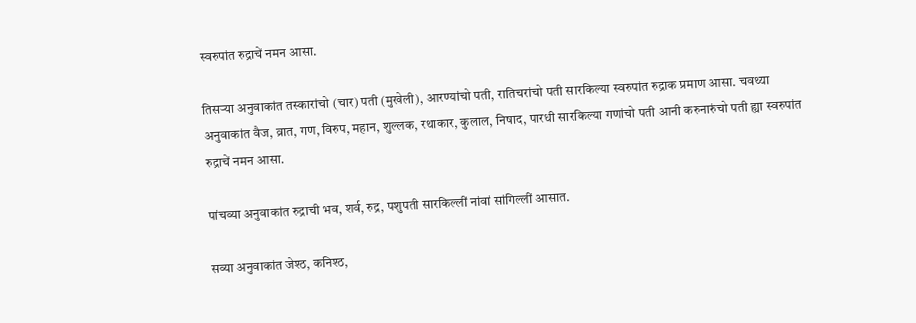स्वरुपांत रुद्राचें नमन आसा.

तिसऱ्या अनुवाकांत तस्कारांचो (चार) पती (मुखेली), आरण्यांचो पती, रातिचरांचो पती सारकिल्या स्वरुपांत रुद्राक प्रमाण आसा. चवथ्या अनुवाकांत वैज, व्रात, गण, विरुप, महान, शुल्लक, रथाकार, कुलाल, निषाद, पारधी सारकिल्या गणांचो पती आनी करुनारुंचो पती ह्या स्वरुपांत रुद्राचें नमन आसा.

पांचव्या अनुवाकांत रुद्राची भव, शर्व, रुद्र, पशुपती सारकिल्लीं नांवां सांगिल्लीं आसात.

सव्या अनुवाकांत जेश्ठ, कनिश्ठ,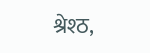श्रेश्ठ,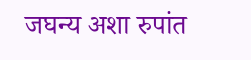जघन्य अशा रुपांत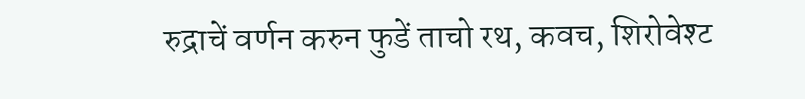रुद्राचें वर्णन करुन फुडें ताचो रथ, कवच, शिरोवेश्ट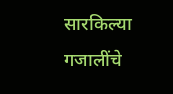सारकिल्या गजालींचे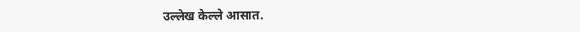उल्लेख केल्ले आसात.